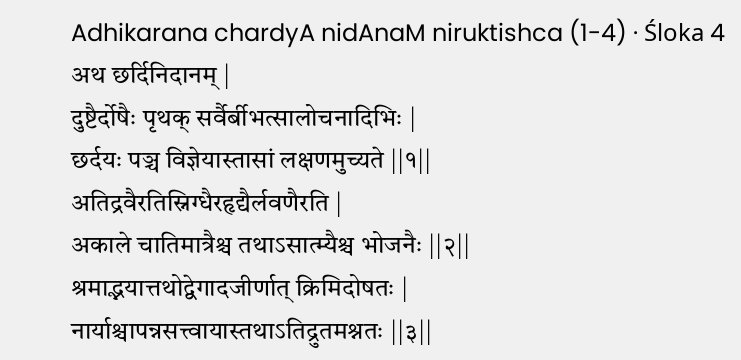Adhikarana chardyA nidAnaM niruktishca (1-4) · Śloka 4
अथ छर्दिनिदानम् |
दुष्टैर्दोषैः पृथक् सर्वैर्बीभत्सालोचनादिभिः |
छर्दयः पञ्च विज्ञेयास्तासां लक्षणमुच्यते ||१||
अतिद्रवैरतिस्निग्धैरहृद्यैर्लवणैरति |
अकाले चातिमात्रैश्च तथाऽसात्म्यैश्च भोजनैः ||२||
श्रमाद्भयात्तथोद्वेगादजीर्णात् क्रिमिदोषतः |
नार्याश्चापन्नसत्त्वायास्तथाऽतिद्रुतमश्नतः ||३||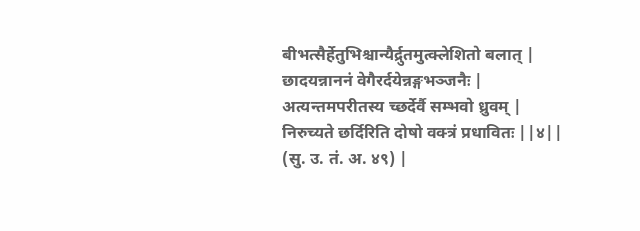बीभत्सैर्हेतुभिश्चान्यैर्द्रुतमुत्क्लेशितो बलात् |
छादयन्नाननं वेगैरर्दयेन्नङ्गभञ्जनैः |
अत्यन्तमपरीतस्य च्छर्देर्वै सम्भवो ध्रुवम् |
निरुच्यते छर्दिरिति दोषो वक्त्रं प्रधावितः ||४||
(सु. उ. तं. अ. ४९) |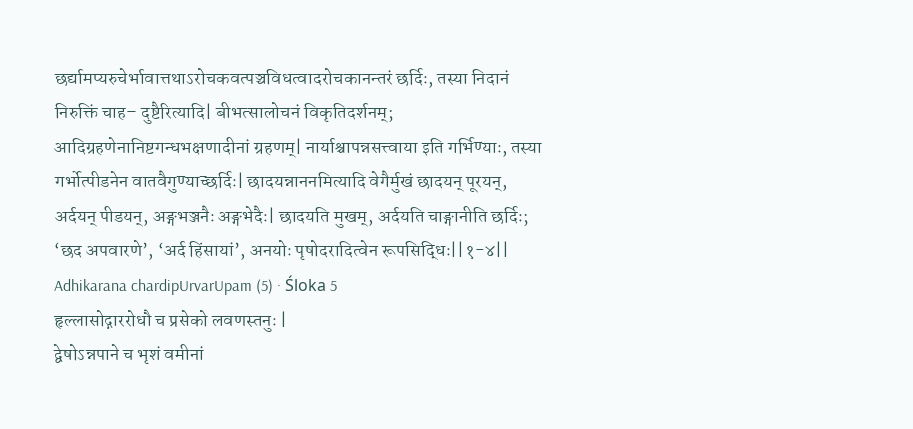छर्द्यामप्यरुचेर्भावात्तथाऽरोचकवत्पञ्चविधत्वादरोचकानन्तरं छर्दिः, तस्या निदानं निरुक्तिं चाह– दुष्टैरित्यादि| बीभत्सालोचनं विकृतिदर्शनम्; आदिग्रहणेनानिष्टगन्धभक्षणादीनां ग्रहणम्| नार्याश्चापन्नसत्त्वाया इति गर्भिण्याः, तस्या गर्भोत्पीडनेन वातवैगुण्याच्छर्दिः| छादयन्नाननमित्यादि वेगैर्मुखं छादयन् पूरयन्, अर्दयन् पीडयन्, अङ्गभञ्जनैः अङ्गभेदैः| छादयति मुखम्, अर्दयति चाङ्गानीति छर्दिः; ‘छद अपवारणे’, ‘अर्द हिंसायां’, अनयोः पृषोदरादित्वेन रूपसिद्धिः||१-४||
Adhikarana chardipUrvarUpam (5) · Śloka 5
हृल्लासोद्गाररोधौ च प्रसेको लवणस्तनुः |
द्वेषोऽन्नपाने च भृशं वमीनां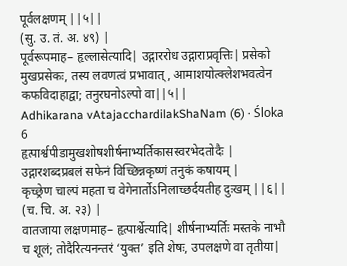पूर्वलक्षणम् ||५||
(सु. उ. तं. अ. ४९) |
पूर्वरूपमाह– हृल्लासेत्यादि| उद्गाररोध उद्गाराप्रवृत्तिः| प्रसेको मुखप्रसेकः, तस्य लवणत्वं प्रभावात्, आमाशयोत्क्लेशभवत्वेन कफविदाहाद्वा; तनुरघनोऽल्पो वा||५||
Adhikarana vAtajacchardilakShaNam (6) · Śloka 6
हृत्पार्श्वपीडामुखशोषशीर्षनाभ्यर्तिकासस्वरभेदतोदैः |
उद्गारशब्दप्रबलं सफेनं विच्छिन्नकृष्णं तनुकं कषायम् |
कृच्छ्रेण चाल्पं महता च वेगेनार्तोऽनिलाच्छर्दयतीह दुःखम् ||६||
(च. चि. अ. २३) |
वातजाया लक्षणमाह– हृत्पार्श्वेत्यादि| शीर्षनाभ्यर्तिः मस्तके नाभौ च शूलं; तोदैरित्यनन्तरं ‘युक्त’ इति शेषः, उपलक्षणे वा तृतीया|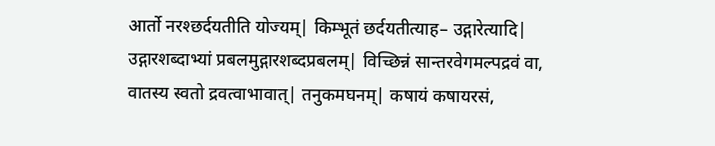आर्तो नरश्छर्दयतीति योज्यम्| किम्भूतं छर्दयतीत्याह– उद्गारेत्यादि| उद्गारशब्दाभ्यां प्रबलमुद्गारशब्दप्रबलम्| विच्छिन्नं सान्तरवेगमल्पद्रवं वा, वातस्य स्वतो द्रवत्वाभावात्| तनुकमघनम्| कषायं कषायरसं,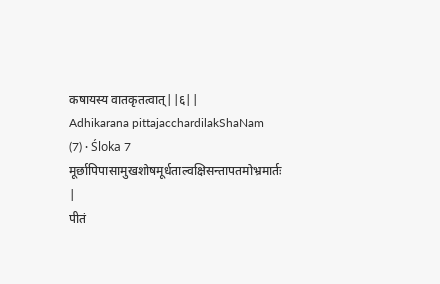कषायस्य वातकृतत्वात्||६||
Adhikarana pittajacchardilakShaNam (7) · Śloka 7
मूर्छापिपासामुखशोषमूर्धताल्वक्षिसन्तापतमोभ्रमार्तः |
पीतं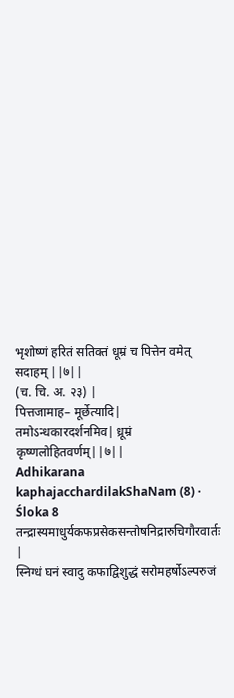भृशोष्णं हरितं सतिक्तं धूम्रं च पित्तेन वमेत् सदाहम् ||७||
(च. चि. अ. २३) |
पित्तजामाह– मूर्छेत्यादि| तमोऽन्धकारदर्शनमिव| ध्रूम्रं कृष्णलोहितवर्णम्||७||
Adhikarana kaphajacchardilakShaNam (8) · Śloka 8
तन्द्रास्यमाधुर्यकफप्रसेकसन्तोषनिद्रारुचिगौरवार्तः |
स्निग्धं घनं स्वादु कफाद्विशुद्धं सरोमहर्षोऽल्परुजं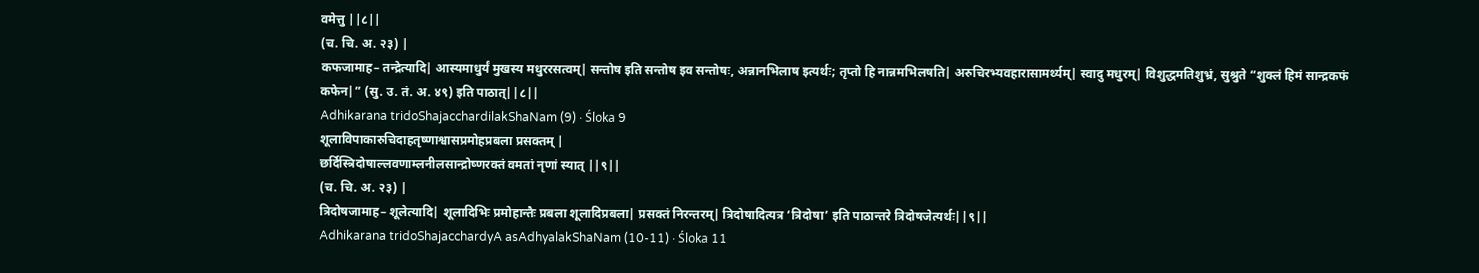वमेत्तु ||८||
(च. चि. अ. २३) |
कफजामाह– तन्द्रेत्यादि| आस्यमाधुर्यं मुखस्य मधुररसत्वम्| सन्तोष इति सन्तोष इव सन्तोषः, अन्नानभिलाष इत्यर्थः; तृप्तो हि नान्नमभिलषति| अरुचिरभ्यवहारासामर्थ्यम्| स्वादु मधुरम्| विशुद्धमतिशुभ्रं, सुश्रुते “शुक्लं हिमं सान्द्रकफं कफेन|” (सु. उ. तं. अ. ४९) इति पाठात्||८||
Adhikarana tridoShajacchardilakShaNam (9) · Śloka 9
शूलाविपाकारुचिदाहतृष्णाश्वासप्रमोहप्रबला प्रसक्तम् |
छर्दिस्त्रिदोषाल्लवणाम्लनीलसान्द्रोष्णरक्तं वमतां नृणां स्यात् ||९||
(च. चि. अ. २३) |
त्रिदोषजामाह– शूलेत्यादि| शूलादिभिः प्रमोहान्तैः प्रबला शूलादिप्रबला| प्रसक्तं निरन्तरम्| त्रिदोषादित्यत्र ‘त्रिदोषा’ इति पाठान्तरे त्रिदोषजेत्यर्थः||९||
Adhikarana tridoShajacchardyA asAdhyalakShaNam (10-11) · Śloka 11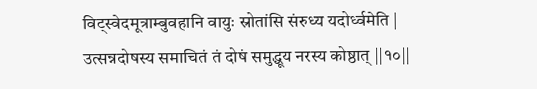विट्स्वेदमूत्राम्बुवहानि वायुः स्रोतांसि संरुध्य यदोर्ध्वमेति |
उत्सन्नदोषस्य समाचितं तं दोषं समुद्धूय नरस्य कोष्ठात् ||१०||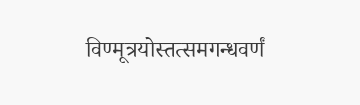विण्मूत्रयोस्तत्समगन्धवर्णं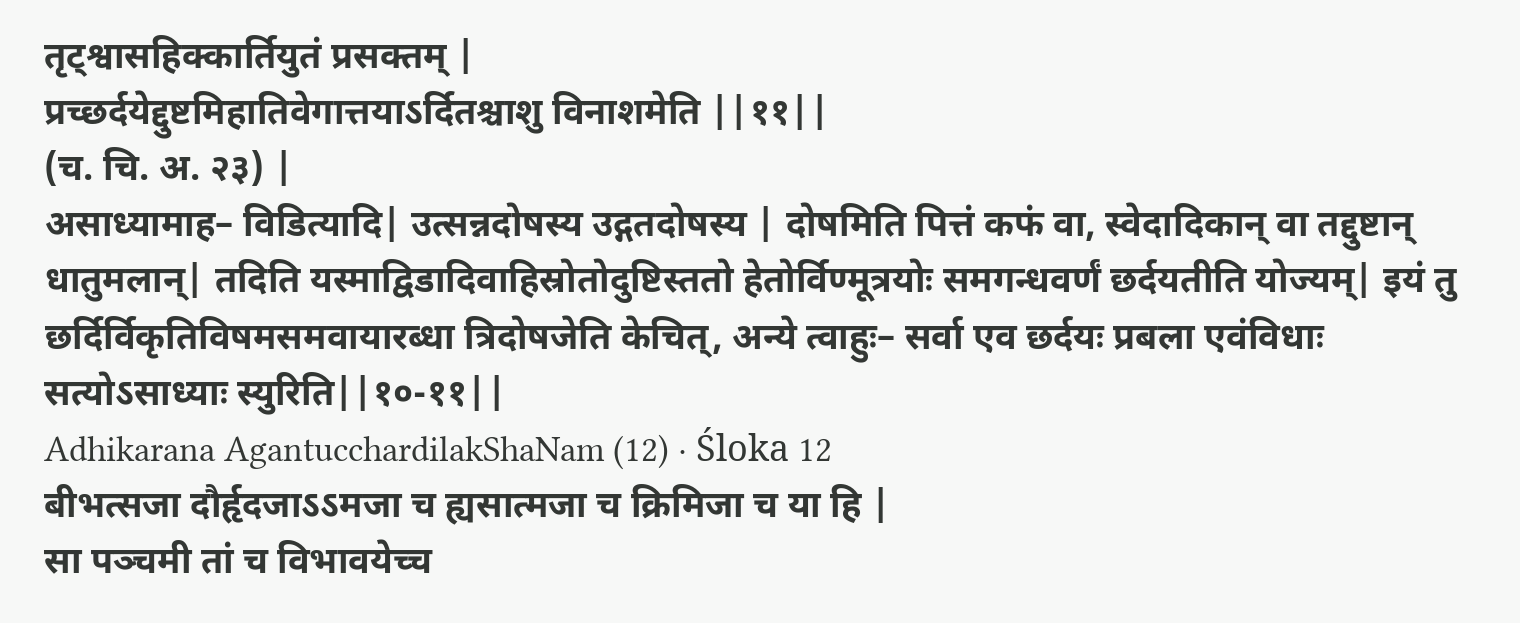तृट्श्वासहिक्कार्तियुतं प्रसक्तम् |
प्रच्छर्दयेद्दुष्टमिहातिवेगात्तयाऽर्दितश्चाशु विनाशमेति ||११||
(च. चि. अ. २३) |
असाध्यामाह– विडित्यादि| उत्सन्नदोषस्य उद्गतदोषस्य | दोषमिति पित्तं कफं वा, स्वेदादिकान् वा तद्दुष्टान् धातुमलान्| तदिति यस्माद्विडादिवाहिस्रोतोदुष्टिस्ततो हेतोर्विण्मूत्रयोः समगन्धवर्णं छर्दयतीति योज्यम्| इयं तु छर्दिर्विकृतिविषमसमवायारब्धा त्रिदोषजेति केचित्, अन्ये त्वाहुः– सर्वा एव छर्दयः प्रबला एवंविधाः सत्योऽसाध्याः स्युरिति||१०-११||
Adhikarana AgantucchardilakShaNam (12) · Śloka 12
बीभत्सजा दौर्हृदजाऽऽमजा च ह्यसात्मजा च क्रिमिजा च या हि |
सा पञ्चमी तां च विभावयेच्च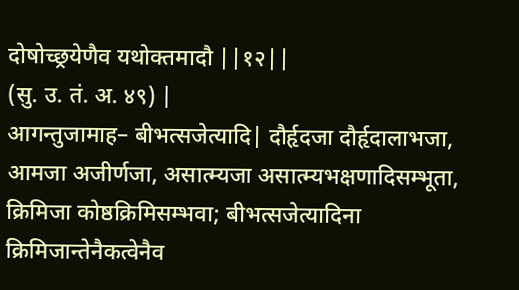दोषोच्छ्रयेणैव यथोक्तमादौ ||१२||
(सु. उ. तं. अ. ४९) |
आगन्तुजामाह– बीभत्सजेत्यादि| दौर्हृदजा दौर्हृदालाभजा, आमजा अजीर्णजा, असात्म्यजा असात्म्यभक्षणादिसम्भूता, क्रिमिजा कोष्ठक्रिमिसम्भवा; बीभत्सजेत्यादिना क्रिमिजान्तेनैकत्वेनैव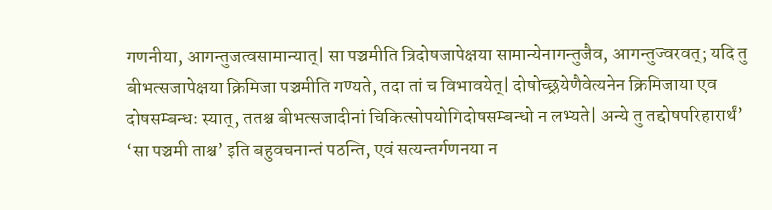गणनीया, आगन्तुजत्वसामान्यात्| सा पञ्चमीति त्रिदोषजापेक्षया सामान्येनागन्तुजैव, आगन्तुज्वरवत्; यदि तु बीभत्सजापेक्षया क्रिमिजा पञ्चमीति गण्यते, तदा तां च विभावयेत्| दोषोच्छ्रयेणैवेत्यनेन क्रिमिजाया एव दोषसम्बन्धः स्यात्, ततश्च बीभत्सजादीनां चिकित्सोपयोगिदोषसम्बन्धो न लभ्यते| अन्ये तु तद्दोषपरिहारार्थं’ ‘सा पञ्चमी ताश्च’ इति बहुवचनान्तं पठन्ति, एवं सत्यन्तर्गणनया न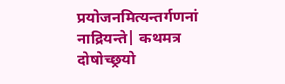प्रयोजनमित्यन्तर्गणनां नाद्रियन्ते| कथमत्र दोषोच्छ्रयो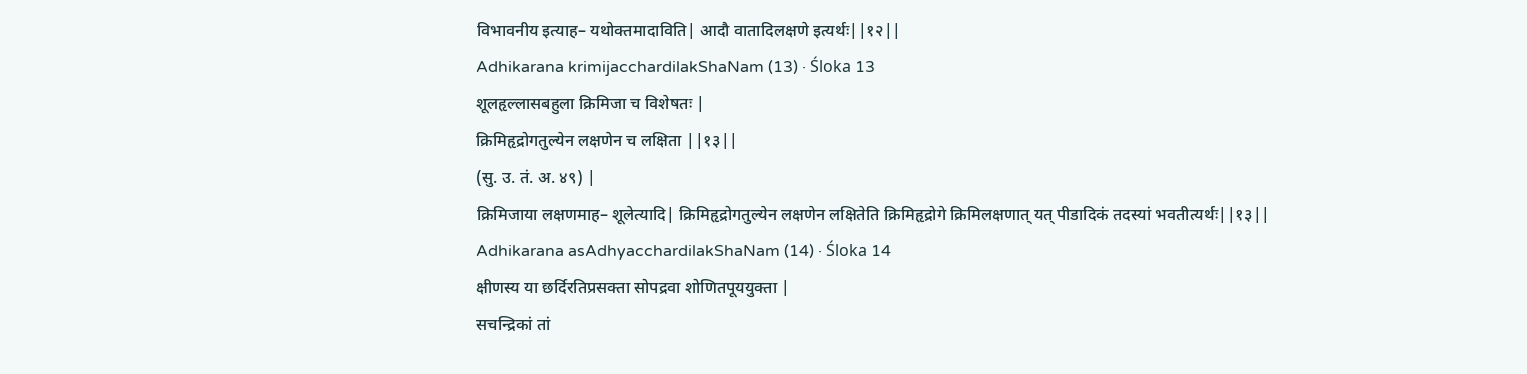विभावनीय इत्याह– यथोक्तमादाविति| आदौ वातादिलक्षणे इत्यर्थः||१२||
Adhikarana krimijacchardilakShaNam (13) · Śloka 13
शूलहृल्लासबहुला क्रिमिजा च विशेषतः |
क्रिमिहृद्रोगतुल्येन लक्षणेन च लक्षिता ||१३||
(सु. उ. तं. अ. ४९) |
क्रिमिजाया लक्षणमाह– शूलेत्यादि| क्रिमिहृद्रोगतुल्येन लक्षणेन लक्षितेति क्रिमिहृद्रोगे क्रिमिलक्षणात् यत् पीडादिकं तदस्यां भवतीत्यर्थः||१३||
Adhikarana asAdhyacchardilakShaNam (14) · Śloka 14
क्षीणस्य या छर्दिरतिप्रसक्ता सोपद्रवा शोणितपूययुक्ता |
सचन्द्रिकां तां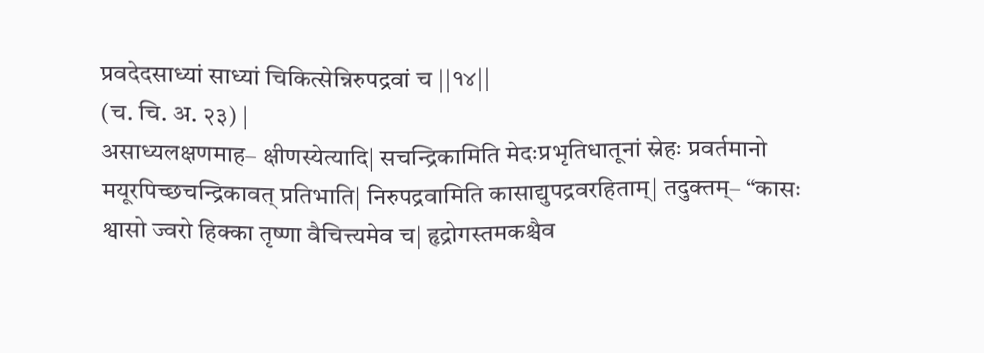प्रवदेदसाध्यां साध्यां चिकित्सेन्निरुपद्रवां च ||१४||
(च. चि. अ. २३) |
असाध्यलक्षणमाह– क्षीणस्येत्यादि| सचन्द्रिकामिति मेदःप्रभृतिधातूनां स्नेहः प्रवर्तमानो मयूरपिच्छचन्द्रिकावत् प्रतिभाति| निरुपद्रवामिति कासाद्युपद्रवरहिताम्| तदुक्तम्– “कासः श्वासो ज्वरो हिक्का तृष्णा वैचित्त्यमेव च| हृद्रोगस्तमकश्चैव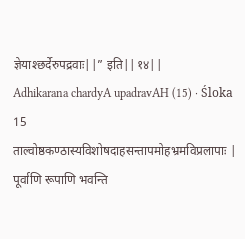ज्ञेयाश्छर्देरुपद्रवाः||” इति||१४||
Adhikarana chardyA upadravAH (15) · Śloka 15
ताल्वोष्ठकण्ठास्यविशोषदाहसन्तापमोहभ्रमविप्रलापाः |
पूर्वाणि रूपाणि भवन्ति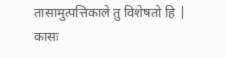तासामुत्पत्तिकाले तु विशेषतो हि |
कासः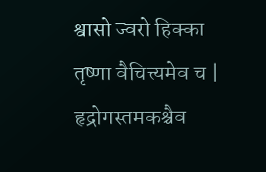श्वासो ज्वरो हिक्का तृष्णा वैचित्त्यमेव च |
हृद्रोगस्तमकश्चैव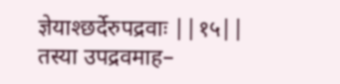ज्ञेयाश्छर्देरुपद्रवाः ||१५||
तस्या उपद्रवमाह–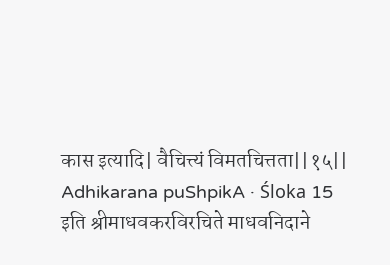कास इत्यादि| वैचित्त्यं विमतचित्तता||१५||
Adhikarana puShpikA · Śloka 15
इति श्रीमाधवकरविरचिते माधवनिदाने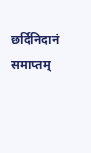छर्दिनिदानं समाप्तम्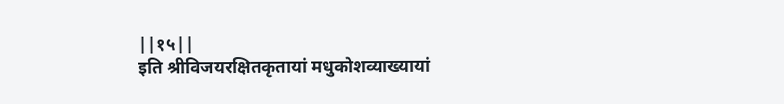||१५||
इति श्रीविजयरक्षितकृतायां मधुकोशव्याख्यायां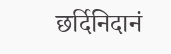छर्दिनिदानं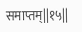समाप्तम्||१५||